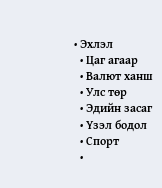• Эхлэл
  • Цаг агаар
  • Валют ханш
  • Улс төр
  • Эдийн засаг
  • Үзэл бодол
  • Спорт
  •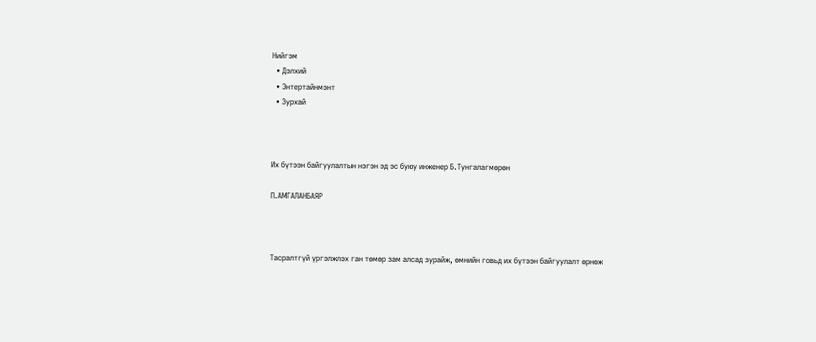Нийгэм
  • Дэлхий
  • Энтертайнмэнт
  • Зурхай



Их бүтээн байгуулалтын нэгэн эд эс буюу инженер Б.Тунгалагмөрөн

П.АМГАЛАНБАЯР



Тасралтгүй үргэлжлэх ган төмөр зам алсад зурайж, өмнийн говьд их бүтээн байгуулалт өрнөж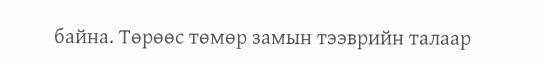байна. Төрөөс төмөр замын тээврийн талаар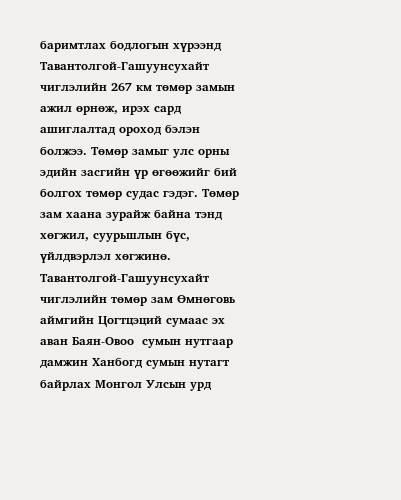баримтлах бодлогын хүрээнд Тавантолгой-Гашуунсухайт чиглэлийн 267 км төмөр замын ажил өрнөж, ирэх сард ашиглалтад ороход бэлэн болжээ. Төмөр замыг улс орны эдийн засгийн үр өгөөжийг бий болгох төмөр судас гэдэг. Төмөр зам хаана зурайж байна тэнд  хөгжил, суурьшлын бүс, үйлдвэрлэл хөгжинө. Тавантолгой-Гашуунсухайт чиглэлийн төмөр зам Өмнөговь аймгийн Цогтцэций сумаас эх аван Баян-Овоо  сумын нутгаар дамжин Ханбогд сумын нутагт байрлах Монгол Улсын урд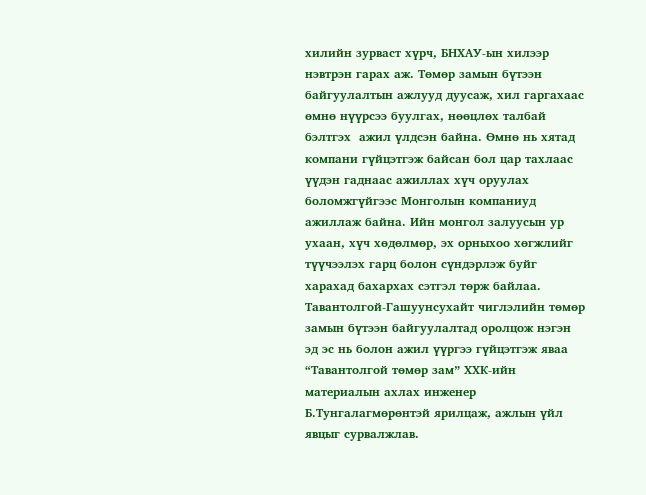хилийн зурваст хүрч, БНХАУ-ын хилээр нэвтрэн гарах аж. Төмөр замын бүтээн байгуулалтын ажлууд дуусаж, хил гаргахаас өмнө нүүрсээ буулгах, нөөцлөх талбай бэлтгэх  ажил үлдсэн байна. Өмнө нь хятад компани гүйцэтгэж байсан бол цар тахлаас үүдэн гаднаас ажиллах хүч оруулах боломжгүйгээс Монголын компаниуд ажиллаж байна. Ийн монгол залуусын ур ухаан, хүч хөдөлмөр, эх орныхоо хөгжлийг түүчээлэх гарц болон сүндэрлэж буйг харахад бахархах сэтгэл төрж байлаа. Тавантолгой-Гашуунсухайт чиглэлийн төмөр замын бүтээн байгуулалтад оролцож нэгэн эд эс нь болон ажил үүргээ гүйцэтгэж яваа “Тавантолгой төмөр зам” ХХК-ийн материалын ахлах инженер Б.Тунгалагмөрөнтэй ярилцаж, ажлын үйл явцыг сурвалжлав.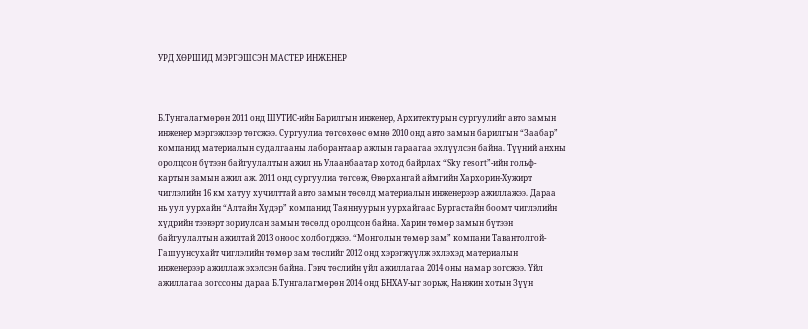УРД ХӨРШИД МЭРГЭШСЭН МАСТЕР ИНЖЕНЕР



Б.Тунгалагмөрөн 2011 онд ШУТИС-ийн Барилгын инженер, Архитектурын сургуулийг авто замын инженер мэргэжлээр төгсжээ. Сургуулиа төгсөхөөс өмнө 2010 онд авто замын барилгын “Заабар” компанид материалын судалгааны лаборантаар ажлын гараагаа эхлүүлсэн байна. Түүний анхны оролцсон бүтээн байгуулалтын ажил нь Улаанбаатар хотод байрлах “Sky resort”-ийн гольф-картын замын ажил аж. 2011 онд сургуулиа төгсөж, Өвөрхангай аймгийн Хархорин-Хужирт чиглэлийн 16 км хатуу хучилттай авто замын төсөлд материалын инженерээр ажиллажээ. Дараа нь уул уурхайн “Алтайн Хүдэр” компанид Таяннуурын уурхайгаас Бургастайн боомт чиглэлийн  хүдрийн тээвэрт зориулсан замын төсөлд оролцсон байна. Харин төмөр замын бүтээн байгуулалтын ажилтай 2013 оноос холбогджээ. “Монголын төмөр зам” компани Тавантолгой-Гашуунсухайт чиглэлийн төмөр зам төслийг 2012 онд хэрэгжүүлж эхлэхэд материалын инженерээр ажиллаж эхэлсэн байна. Гэвч төслийн үйл ажиллагаа 2014 оны намар зогсжээ. Үйл ажиллагаа зогссоны дараа Б.Тунгалагмөрөн 2014 онд БНХАУ-ыг зорьж, Нанжин хотын Зүүн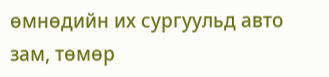өмнөдийн их сургуульд авто зам, төмөр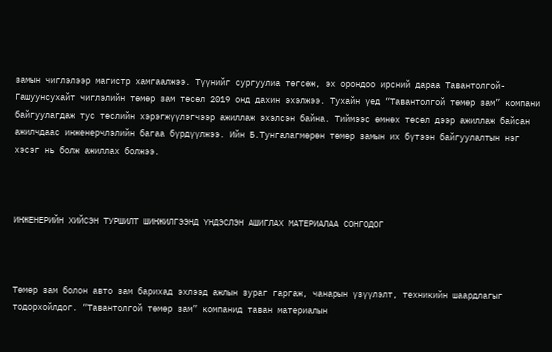замын чиглэлээр магистр хамгаалжээ. Түүнийг сургуулиа төгсөж, эх орондоо ирсний дараа Тавантолгой-Гашуунсухайт чиглэлийн төмөр зам төсөл 2019 онд дахин эхэлжээ. Тухайн үед “Тавантолгой төмөр зам” компани байгуулагдаж тус төслийн хэрэгжүүлэгчээр ажиллаж эхэлсэн байна. Тиймээс өмнөх төсөл дээр ажиллаж байсан ажилчдаас инженерчлэлийн багаа бүрдүүлжээ. Ийн Б.Тунгалагмөрөн төмөр замын их бүтээн байгуулалтын нэг хэсэг нь болж ажиллах болжээ.



ИНЖЕНЕРИЙН ХИЙСЭН ТУРШИЛТ ШИНЖИЛГЭЭНД ҮНДЭСЛЭН АШИГЛАХ МАТЕРИАЛАА СОНГОДОГ



Төмөр зам болон авто зам барихад эхлээд ажлын зураг гаргаж, чанарын үзүүлэлт, техникийн шаардлагыг тодорхойлдог. “Тавантолгой төмөр зам” компанид таван материалын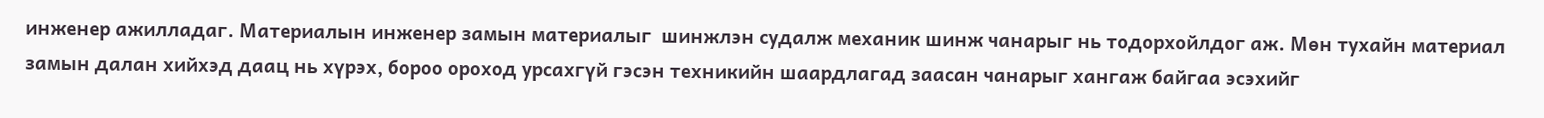инженер ажилладаг. Материалын инженер замын материалыг  шинжлэн судалж механик шинж чанарыг нь тодорхойлдог аж. Мөн тухайн материал замын далан хийхэд даац нь хүрэх, бороо ороход урсахгүй гэсэн техникийн шаардлагад заасан чанарыг хангаж байгаа эсэхийг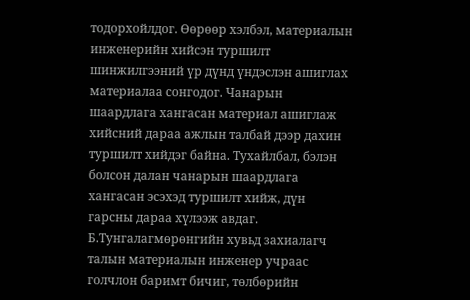тодорхойлдог. Өөрөөр хэлбэл, материалын инженерийн хийсэн туршилт шинжилгээний үр дүнд үндэслэн ашиглах материалаа сонгодог. Чанарын шаардлага хангасан материал ашиглаж хийсний дараа ажлын талбай дээр дахин туршилт хийдэг байна. Тухайлбал, бэлэн болсон далан чанарын шаардлага хангасан эсэхэд туршилт хийж, дүн гарсны дараа хүлээж авдаг. Б.Тунгалагмөрөнгийн хувьд захиалагч талын материалын инженер учраас голчлон баримт бичиг, төлбөрийн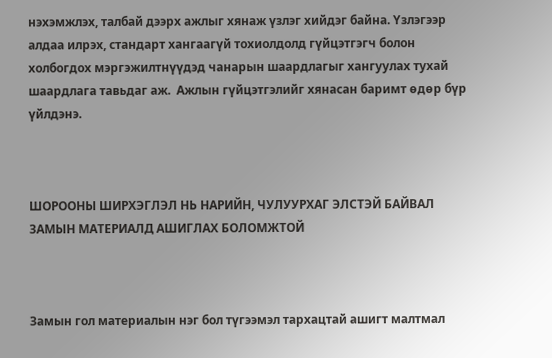нэхэмжлэх, талбай дээрх ажлыг хянаж үзлэг хийдэг байна. Үзлэгээр алдаа илрэх, стандарт хангаагүй тохиолдолд гүйцэтгэгч болон холбогдох мэргэжилтнүүдэд чанарын шаардлагыг хангуулах тухай шаардлага тавьдаг аж.  Ажлын гүйцэтгэлийг хянасан баримт өдөр бүр үйлдэнэ.



ШОРООНЫ ШИРХЭГЛЭЛ НЬ НАРИЙН, ЧУЛУУРХАГ ЭЛСТЭЙ БАЙВАЛ ЗАМЫН МАТЕРИАЛД АШИГЛАХ БОЛОМЖТОЙ



Замын гол материалын нэг бол түгээмэл тархацтай ашигт малтмал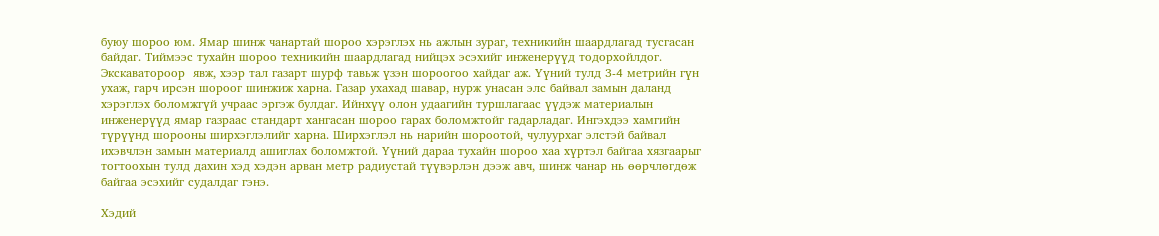буюу шороо юм. Ямар шинж чанартай шороо хэрэглэх нь ажлын зураг, техникийн шаардлагад тусгасан байдаг. Тиймээс тухайн шороо техникийн шаардлагад нийцэх эсэхийг инженерүүд тодорхойлдог. Экскаватороор  явж, хээр тал газарт шурф тавьж үзэн шороогоо хайдаг аж. Үүний тулд 3-4 метрийн гүн ухаж, гарч ирсэн шороог шинжиж харна. Газар ухахад шавар, нурж унасан элс байвал замын даланд хэрэглэх боломжгүй учраас эргэж булдаг. Ийнхүү олон удаагийн туршлагаас үүдэж материалын инженерүүд ямар газраас стандарт хангасан шороо гарах боломжтойг гадарладаг. Ингэхдээ хамгийн түрүүнд шорооны ширхэглэлийг харна. Ширхэглэл нь нарийн шороотой, чулуурхаг элстэй байвал ихэвчлэн замын материалд ашиглах боломжтой. Үүний дараа тухайн шороо хаа хүртэл байгаа хязгаарыг тогтоохын тулд дахин хэд хэдэн арван метр радиустай түүвэрлэн дээж авч, шинж чанар нь өөрчлөгдөж байгаа эсэхийг судалдаг гэнэ.

Хэдий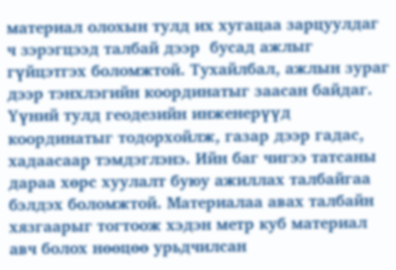материал олохын тулд их хугацаа зарцуулдаг ч зэрэгцээд талбай дээр  бусад ажлыг гүйцэтгэх боломжтой. Тухайлбал, ажлын зураг дээр тэнхлэгийн координатыг заасан байдаг. Үүний тулд геодезийн инженерүүд координатыг тодорхойлж, газар дээр гадас, хадаасаар тэмдэглэнэ. Ийн баг чигээ татсаны дараа хөрс хуулалт буюу ажиллах талбайгаа бэлдэх боломжтой. Материалаа авах талбайн хязгаарыг тогтоож хэдэн метр куб материал авч болох нөөцөө урьдчилсан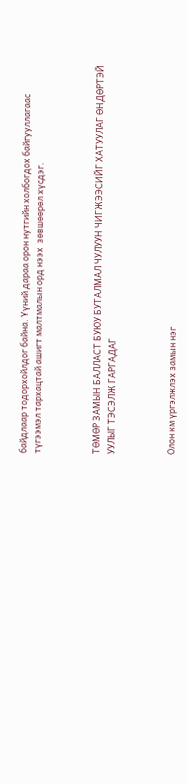байдлаар тодорхойлдог байна. Үүний дараа орон нутгийн холбогдох байгууллагаас түгээмэл тархацтай ашигт малтмалын орд нээх  зөвшөөрөл хүсдэг.



ТӨМӨР ЗАМЫН БАЛЛАСТ БУЮУ БУТАЛМАЛ ЧУЛУУН ЧИГЖЭЭСИЙГ ХАТУУЛАГ ӨНДӨРТЭЙ УУЛЫГ ТЭСЭЛЖ ГАРГАДАГ



Олон км үргэлжлэх замын нэг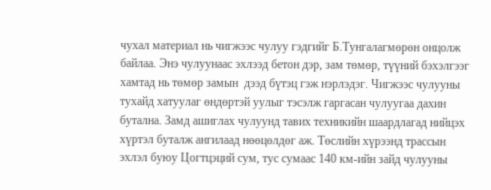чухал материал нь чигжээс чулуу гэдгийг Б.Тунгалагмөрөн онцолж байлаа. Энэ чулуунаас эхлээд бетон дэр, зам төмөр, түүний бэхэлгээг хамтад нь төмөр замын  дээд бүтэц гэж нэрлэдэг. Чигжээс чулууны тухайд хатуулаг өндөртэй уулыг тэсэлж гаргасан чулуугаа дахин бутална. Замд ашиглах чулуунд тавих техникийн шаардлагад нийцэх хүртэл буталж ангилаад нөөцөлдөг аж. Төслийн хүрээнд трассын  эхлэл буюу Цогтцэций сум, тус сумаас 140 км-ийн зайд чулууны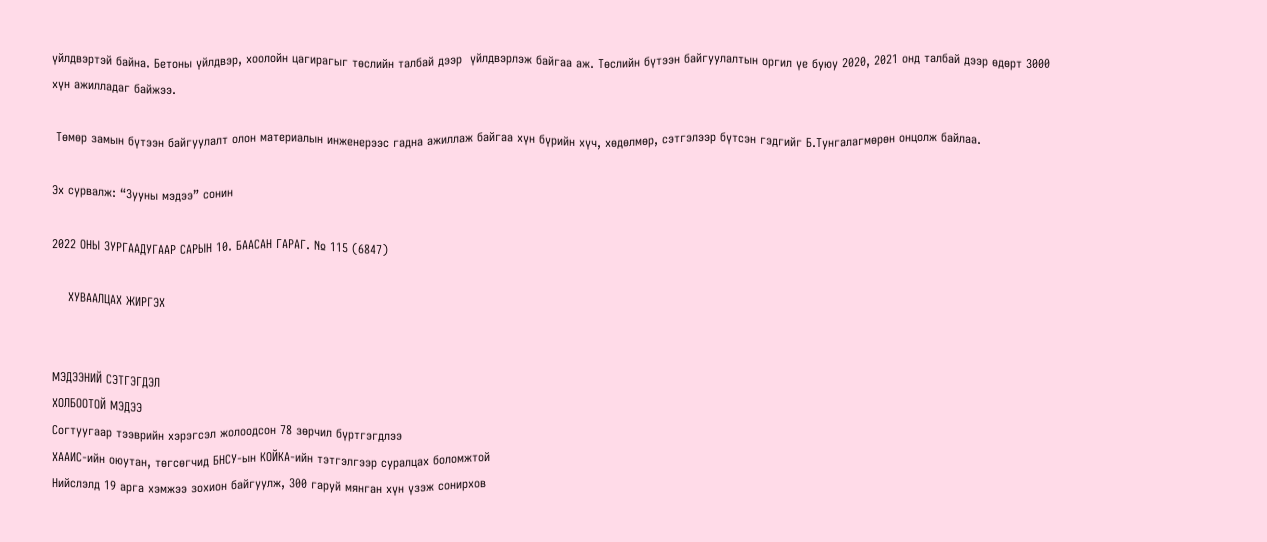үйлдвэртэй байна. Бетоны үйлдвэр, хоолойн цагирагыг төслийн талбай дээр  үйлдвэрлэж байгаа аж. Төслийн бүтээн байгуулалтын оргил үе буюу 2020, 2021 онд талбай дээр өдөрт 3000 хүн ажилладаг байжээ.

 Төмөр замын бүтээн байгуулалт олон материалын инженерээс гадна ажиллаж байгаа хүн бүрийн хүч, хөдөлмөр, сэтгэлээр бүтсэн гэдгийг Б.Тунгалагмөрөн онцолж байлаа.

Эх сурвалж: “Зууны мэдээ” сонин

2022 ОНЫ ЗУРГААДУГААР САРЫН 10. БААСАН ГАРАГ. № 115 (6847)

    ХУВААЛЦАХ ЖИРГЭХ


МЭДЭЭНИЙ СЭТГЭГДЭЛ
ХОЛБООТОЙ МЭДЭЭ
Согтуугаар тээврийн хэрэгсэл жолоодсон 78 зөрчил бүртгэгдлээ
ХААИС-ийн оюутан, төгсөгчид БНСУ-ын КОЙКА-ийн тэтгэлгээр суралцах боломжтой
Нийслэлд 19 арга хэмжээ зохион байгуулж, 300 гаруй мянган хүн үзэж сонирхов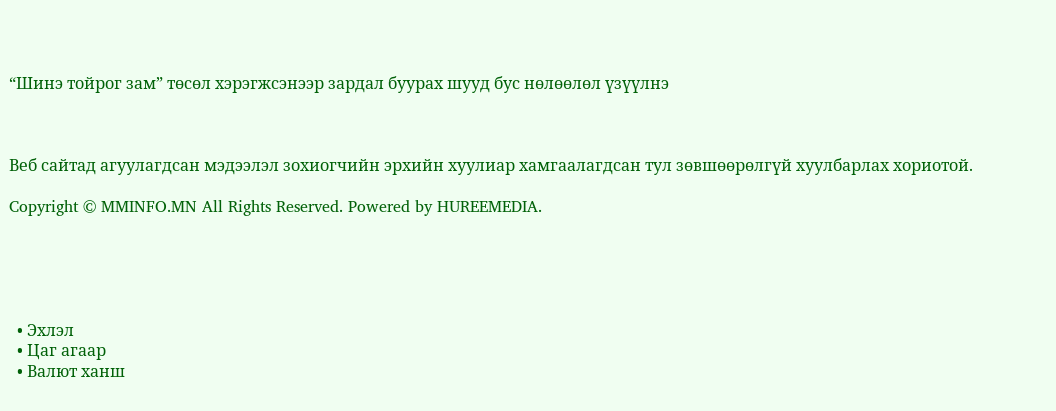“Шинэ тойрог зам” төсөл хэрэгжсэнээр зардал буурах шууд бус нөлөөлөл үзүүлнэ



Веб сайтад агуулагдсан мэдээлэл зохиогчийн эрхийн хуулиар хамгаалагдсан тул зөвшөөрөлгүй хуулбарлах хориотой.

Copyright © MMINFO.MN All Rights Reserved. Powered by HUREEMEDIA.





  • Эхлэл
  • Цаг агаар
  • Валют ханш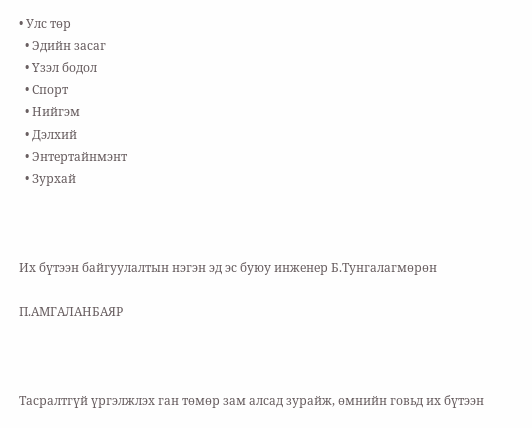• Улс төр
  • Эдийн засаг
  • Үзэл бодол
  • Спорт
  • Нийгэм
  • Дэлхий
  • Энтертайнмэнт
  • Зурхай



Их бүтээн байгуулалтын нэгэн эд эс буюу инженер Б.Тунгалагмөрөн

П.АМГАЛАНБАЯР



Тасралтгүй үргэлжлэх ган төмөр зам алсад зурайж, өмнийн говьд их бүтээн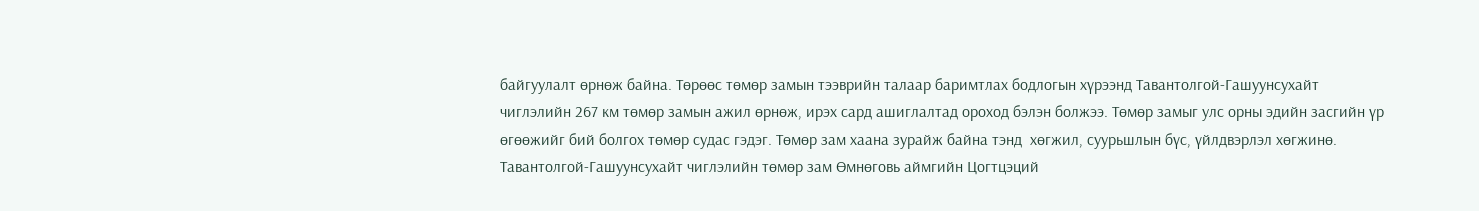байгуулалт өрнөж байна. Төрөөс төмөр замын тээврийн талаар баримтлах бодлогын хүрээнд Тавантолгой-Гашуунсухайт чиглэлийн 267 км төмөр замын ажил өрнөж, ирэх сард ашиглалтад ороход бэлэн болжээ. Төмөр замыг улс орны эдийн засгийн үр өгөөжийг бий болгох төмөр судас гэдэг. Төмөр зам хаана зурайж байна тэнд  хөгжил, суурьшлын бүс, үйлдвэрлэл хөгжинө. Тавантолгой-Гашуунсухайт чиглэлийн төмөр зам Өмнөговь аймгийн Цогтцэций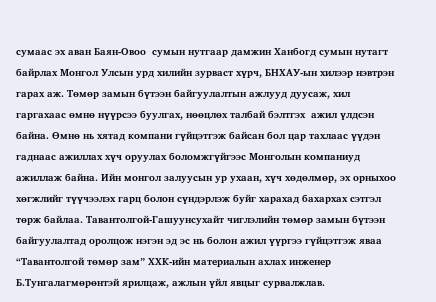сумаас эх аван Баян-Овоо  сумын нутгаар дамжин Ханбогд сумын нутагт байрлах Монгол Улсын урд хилийн зурваст хүрч, БНХАУ-ын хилээр нэвтрэн гарах аж. Төмөр замын бүтээн байгуулалтын ажлууд дуусаж, хил гаргахаас өмнө нүүрсээ буулгах, нөөцлөх талбай бэлтгэх  ажил үлдсэн байна. Өмнө нь хятад компани гүйцэтгэж байсан бол цар тахлаас үүдэн гаднаас ажиллах хүч оруулах боломжгүйгээс Монголын компаниуд ажиллаж байна. Ийн монгол залуусын ур ухаан, хүч хөдөлмөр, эх орныхоо хөгжлийг түүчээлэх гарц болон сүндэрлэж буйг харахад бахархах сэтгэл төрж байлаа. Тавантолгой-Гашуунсухайт чиглэлийн төмөр замын бүтээн байгуулалтад оролцож нэгэн эд эс нь болон ажил үүргээ гүйцэтгэж яваа “Тавантолгой төмөр зам” ХХК-ийн материалын ахлах инженер Б.Тунгалагмөрөнтэй ярилцаж, ажлын үйл явцыг сурвалжлав.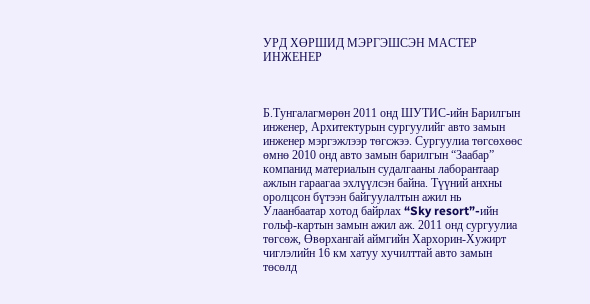УРД ХӨРШИД МЭРГЭШСЭН МАСТЕР ИНЖЕНЕР



Б.Тунгалагмөрөн 2011 онд ШУТИС-ийн Барилгын инженер, Архитектурын сургуулийг авто замын инженер мэргэжлээр төгсжээ. Сургуулиа төгсөхөөс өмнө 2010 онд авто замын барилгын “Заабар” компанид материалын судалгааны лаборантаар ажлын гараагаа эхлүүлсэн байна. Түүний анхны оролцсон бүтээн байгуулалтын ажил нь Улаанбаатар хотод байрлах “Sky resort”-ийн гольф-картын замын ажил аж. 2011 онд сургуулиа төгсөж, Өвөрхангай аймгийн Хархорин-Хужирт чиглэлийн 16 км хатуу хучилттай авто замын төсөлд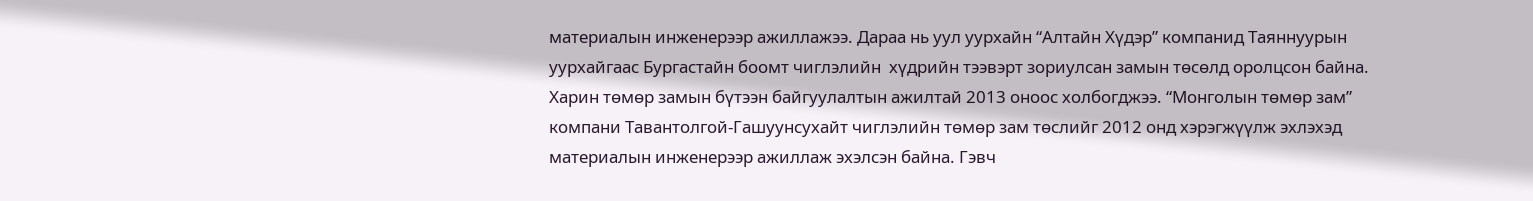материалын инженерээр ажиллажээ. Дараа нь уул уурхайн “Алтайн Хүдэр” компанид Таяннуурын уурхайгаас Бургастайн боомт чиглэлийн  хүдрийн тээвэрт зориулсан замын төсөлд оролцсон байна. Харин төмөр замын бүтээн байгуулалтын ажилтай 2013 оноос холбогджээ. “Монголын төмөр зам” компани Тавантолгой-Гашуунсухайт чиглэлийн төмөр зам төслийг 2012 онд хэрэгжүүлж эхлэхэд материалын инженерээр ажиллаж эхэлсэн байна. Гэвч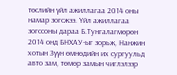төслийн үйл ажиллагаа 2014 оны намар зогсжээ. Үйл ажиллагаа зогссоны дараа Б.Тунгалагмөрөн 2014 онд БНХАУ-ыг зорьж, Нанжин хотын Зүүн өмнөдийн их сургуульд авто зам, төмөр замын чиглэлээр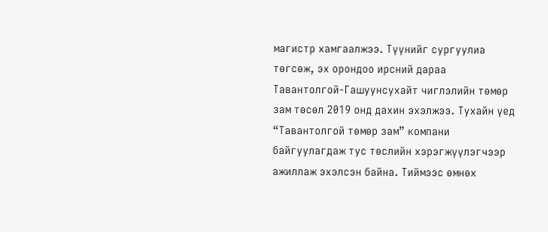магистр хамгаалжээ. Түүнийг сургуулиа төгсөж, эх орондоо ирсний дараа Тавантолгой-Гашуунсухайт чиглэлийн төмөр зам төсөл 2019 онд дахин эхэлжээ. Тухайн үед “Тавантолгой төмөр зам” компани байгуулагдаж тус төслийн хэрэгжүүлэгчээр ажиллаж эхэлсэн байна. Тиймээс өмнөх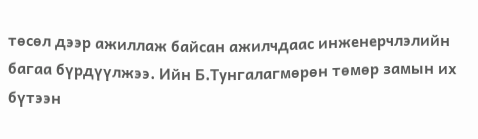төсөл дээр ажиллаж байсан ажилчдаас инженерчлэлийн багаа бүрдүүлжээ. Ийн Б.Тунгалагмөрөн төмөр замын их бүтээн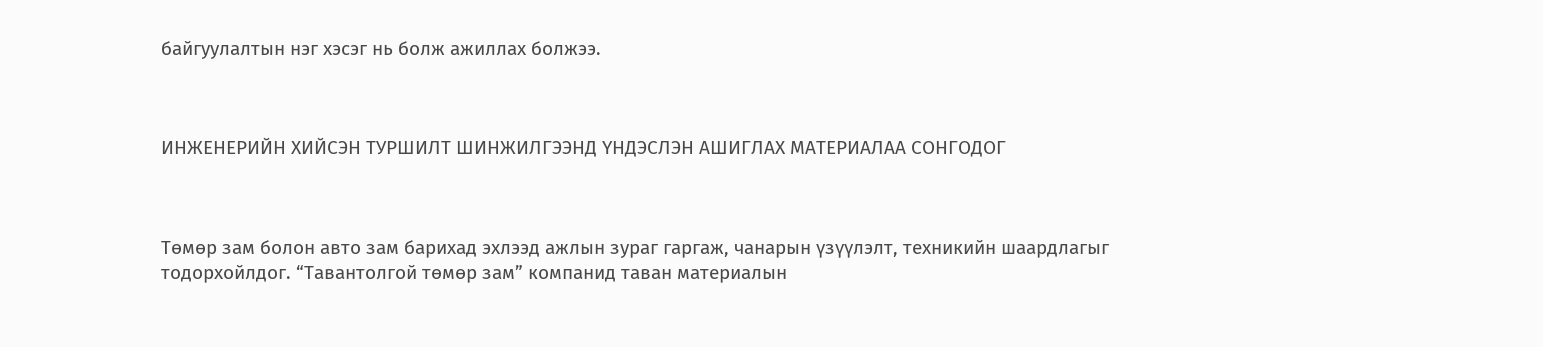байгуулалтын нэг хэсэг нь болж ажиллах болжээ.



ИНЖЕНЕРИЙН ХИЙСЭН ТУРШИЛТ ШИНЖИЛГЭЭНД ҮНДЭСЛЭН АШИГЛАХ МАТЕРИАЛАА СОНГОДОГ



Төмөр зам болон авто зам барихад эхлээд ажлын зураг гаргаж, чанарын үзүүлэлт, техникийн шаардлагыг тодорхойлдог. “Тавантолгой төмөр зам” компанид таван материалын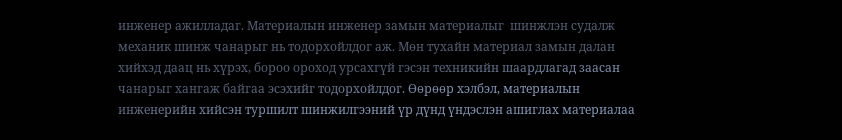инженер ажилладаг. Материалын инженер замын материалыг  шинжлэн судалж механик шинж чанарыг нь тодорхойлдог аж. Мөн тухайн материал замын далан хийхэд даац нь хүрэх, бороо ороход урсахгүй гэсэн техникийн шаардлагад заасан чанарыг хангаж байгаа эсэхийг тодорхойлдог. Өөрөөр хэлбэл, материалын инженерийн хийсэн туршилт шинжилгээний үр дүнд үндэслэн ашиглах материалаа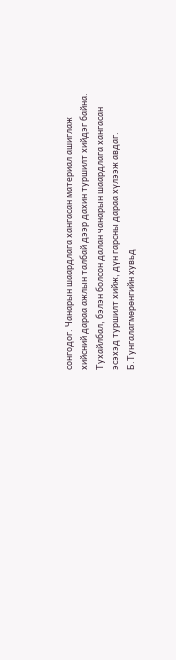сонгодог. Чанарын шаардлага хангасан материал ашиглаж хийсний дараа ажлын талбай дээр дахин туршилт хийдэг байна. Тухайлбал, бэлэн болсон далан чанарын шаардлага хангасан эсэхэд туршилт хийж, дүн гарсны дараа хүлээж авдаг. Б.Тунгалагмөрөнгийн хувьд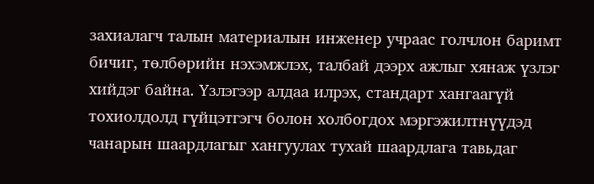захиалагч талын материалын инженер учраас голчлон баримт бичиг, төлбөрийн нэхэмжлэх, талбай дээрх ажлыг хянаж үзлэг хийдэг байна. Үзлэгээр алдаа илрэх, стандарт хангаагүй тохиолдолд гүйцэтгэгч болон холбогдох мэргэжилтнүүдэд чанарын шаардлагыг хангуулах тухай шаардлага тавьдаг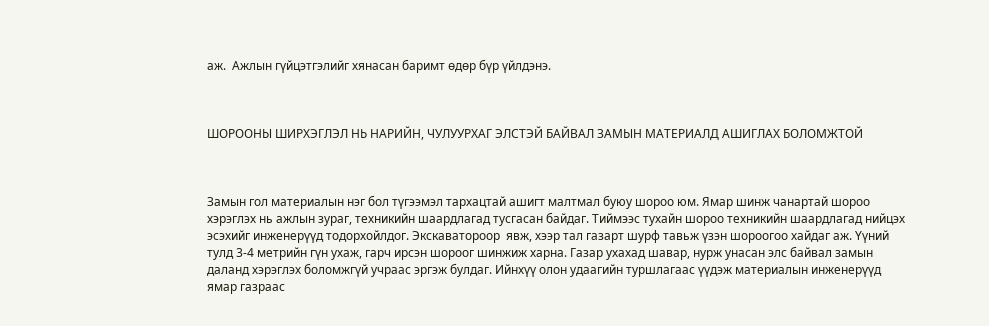аж.  Ажлын гүйцэтгэлийг хянасан баримт өдөр бүр үйлдэнэ.



ШОРООНЫ ШИРХЭГЛЭЛ НЬ НАРИЙН, ЧУЛУУРХАГ ЭЛСТЭЙ БАЙВАЛ ЗАМЫН МАТЕРИАЛД АШИГЛАХ БОЛОМЖТОЙ



Замын гол материалын нэг бол түгээмэл тархацтай ашигт малтмал буюу шороо юм. Ямар шинж чанартай шороо хэрэглэх нь ажлын зураг, техникийн шаардлагад тусгасан байдаг. Тиймээс тухайн шороо техникийн шаардлагад нийцэх эсэхийг инженерүүд тодорхойлдог. Экскаватороор  явж, хээр тал газарт шурф тавьж үзэн шороогоо хайдаг аж. Үүний тулд 3-4 метрийн гүн ухаж, гарч ирсэн шороог шинжиж харна. Газар ухахад шавар, нурж унасан элс байвал замын даланд хэрэглэх боломжгүй учраас эргэж булдаг. Ийнхүү олон удаагийн туршлагаас үүдэж материалын инженерүүд ямар газраас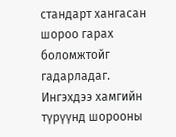стандарт хангасан шороо гарах боломжтойг гадарладаг. Ингэхдээ хамгийн түрүүнд шорооны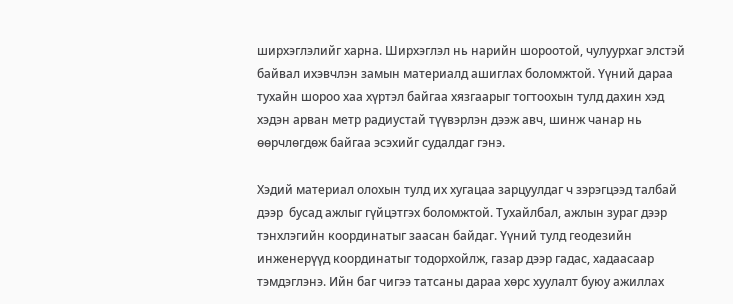ширхэглэлийг харна. Ширхэглэл нь нарийн шороотой, чулуурхаг элстэй байвал ихэвчлэн замын материалд ашиглах боломжтой. Үүний дараа тухайн шороо хаа хүртэл байгаа хязгаарыг тогтоохын тулд дахин хэд хэдэн арван метр радиустай түүвэрлэн дээж авч, шинж чанар нь өөрчлөгдөж байгаа эсэхийг судалдаг гэнэ.

Хэдий материал олохын тулд их хугацаа зарцуулдаг ч зэрэгцээд талбай дээр  бусад ажлыг гүйцэтгэх боломжтой. Тухайлбал, ажлын зураг дээр тэнхлэгийн координатыг заасан байдаг. Үүний тулд геодезийн инженерүүд координатыг тодорхойлж, газар дээр гадас, хадаасаар тэмдэглэнэ. Ийн баг чигээ татсаны дараа хөрс хуулалт буюу ажиллах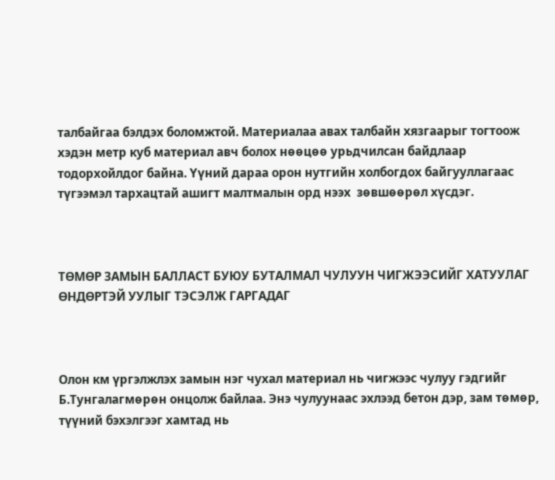талбайгаа бэлдэх боломжтой. Материалаа авах талбайн хязгаарыг тогтоож хэдэн метр куб материал авч болох нөөцөө урьдчилсан байдлаар тодорхойлдог байна. Үүний дараа орон нутгийн холбогдох байгууллагаас түгээмэл тархацтай ашигт малтмалын орд нээх  зөвшөөрөл хүсдэг.



ТӨМӨР ЗАМЫН БАЛЛАСТ БУЮУ БУТАЛМАЛ ЧУЛУУН ЧИГЖЭЭСИЙГ ХАТУУЛАГ ӨНДӨРТЭЙ УУЛЫГ ТЭСЭЛЖ ГАРГАДАГ



Олон км үргэлжлэх замын нэг чухал материал нь чигжээс чулуу гэдгийг Б.Тунгалагмөрөн онцолж байлаа. Энэ чулуунаас эхлээд бетон дэр, зам төмөр, түүний бэхэлгээг хамтад нь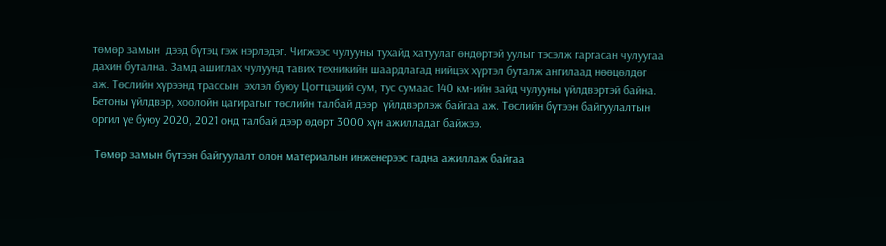төмөр замын  дээд бүтэц гэж нэрлэдэг. Чигжээс чулууны тухайд хатуулаг өндөртэй уулыг тэсэлж гаргасан чулуугаа дахин бутална. Замд ашиглах чулуунд тавих техникийн шаардлагад нийцэх хүртэл буталж ангилаад нөөцөлдөг аж. Төслийн хүрээнд трассын  эхлэл буюу Цогтцэций сум, тус сумаас 140 км-ийн зайд чулууны үйлдвэртэй байна. Бетоны үйлдвэр, хоолойн цагирагыг төслийн талбай дээр  үйлдвэрлэж байгаа аж. Төслийн бүтээн байгуулалтын оргил үе буюу 2020, 2021 онд талбай дээр өдөрт 3000 хүн ажилладаг байжээ.

 Төмөр замын бүтээн байгуулалт олон материалын инженерээс гадна ажиллаж байгаа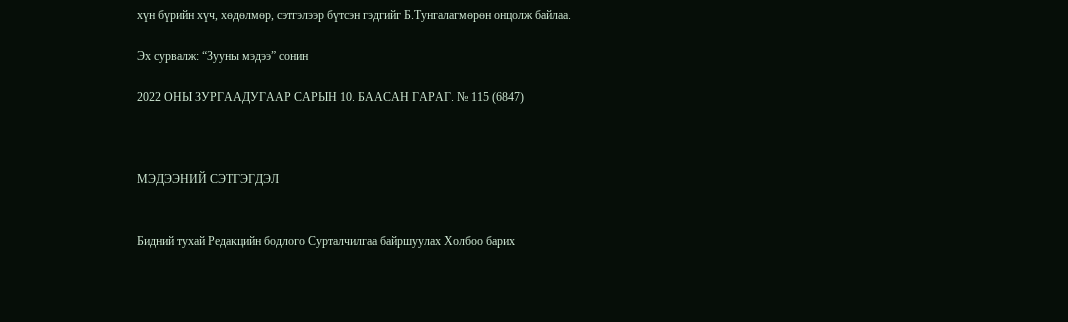хүн бүрийн хүч, хөдөлмөр, сэтгэлээр бүтсэн гэдгийг Б.Тунгалагмөрөн онцолж байлаа.

Эх сурвалж: “Зууны мэдээ” сонин

2022 ОНЫ ЗУРГААДУГААР САРЫН 10. БААСАН ГАРАГ. № 115 (6847)



МЭДЭЭНИЙ СЭТГЭГДЭЛ


Бидний тухай Редакцийн бодлого Сурталчилгаа байршуулах Холбоо барих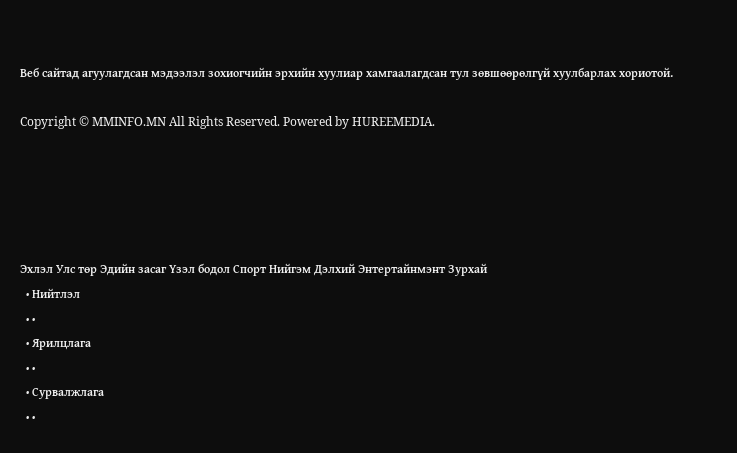Веб сайтад агуулагдсан мэдээлэл зохиогчийн эрхийн хуулиар хамгаалагдсан тул зөвшөөрөлгүй хуулбарлах хориотой.

Copyright © MMINFO.MN All Rights Reserved. Powered by HUREEMEDIA.





Эхлэл Улс төр Эдийн засаг Үзэл бодол Спорт Нийгэм Дэлхий Энтертайнмэнт Зурхай
  • Нийтлэл
  • •
  • Ярилцлага
  • •
  • Сурвалжлага
  • •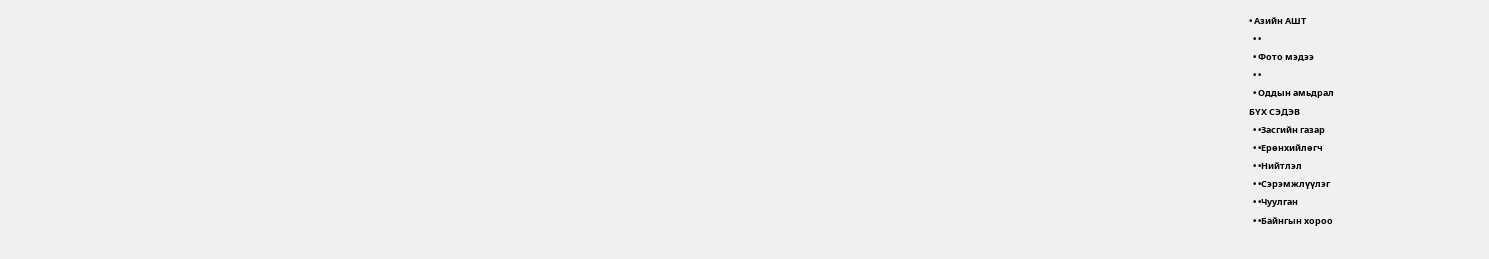• Азийн АШТ
  • •
  • Фото мэдээ
  • •
  • Оддын амьдрал
БҮХ СЭДЭВ
  • •Засгийн газар
  • •Ерөнхийлөгч
  • •Нийтлэл
  • •Сэрэмжлүүлэг
  • •Чуулган
  • •Байнгын хороо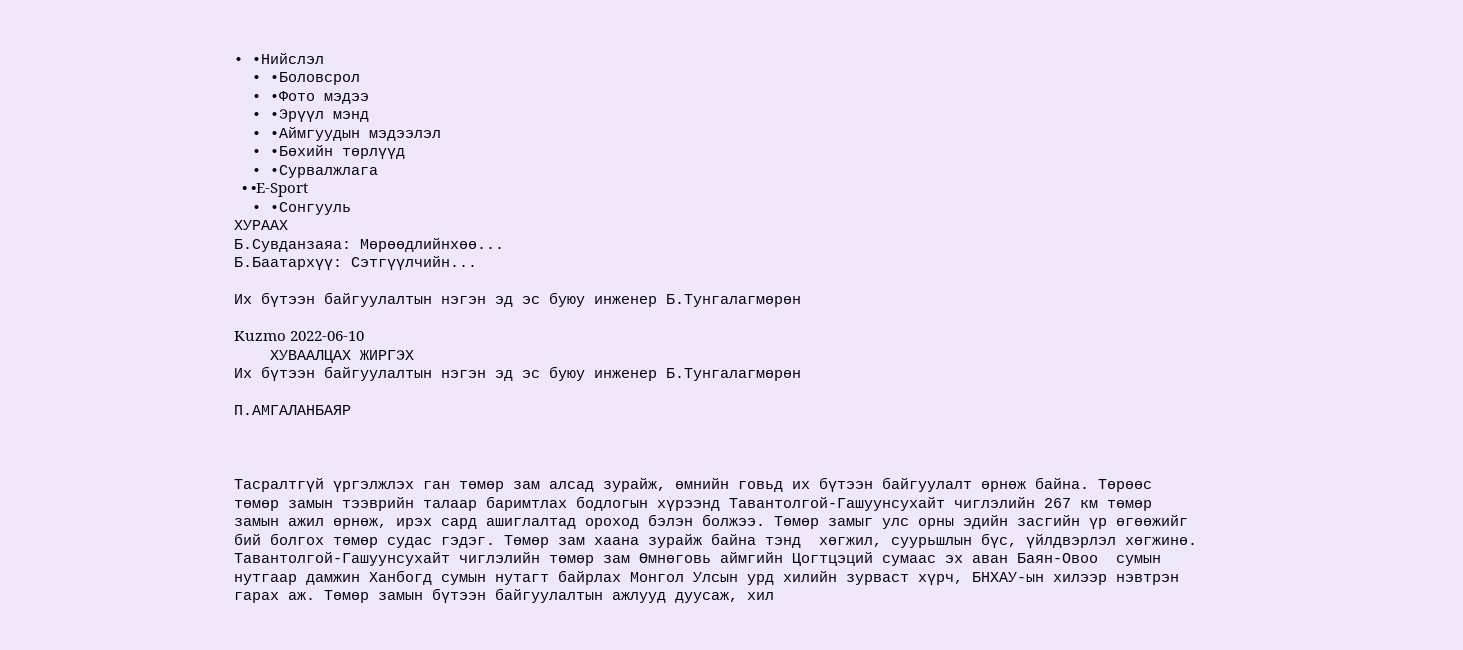• •Нийслэл
  • •Боловсрол
  • •Фото мэдээ
  • •Эрүүл мэнд
  • •Аймгуудын мэдээлэл
  • •Бөхийн төрлүүд
  • •Сурвалжлага
  • •E-Sport
  • •Сонгууль
ХУРААХ
Б.Сувданзаяа: Мөрөөдлийнхөө...
Б.Баатархүү: Сэтгүүлчийн...

Их бүтээн байгуулалтын нэгэн эд эс буюу инженер Б.Тунгалагмөрөн

Kuzmo 2022-06-10
    ХУВААЛЦАХ ЖИРГЭХ
Их бүтээн байгуулалтын нэгэн эд эс буюу инженер Б.Тунгалагмөрөн

П.АМГАЛАНБАЯР



Тасралтгүй үргэлжлэх ган төмөр зам алсад зурайж, өмнийн говьд их бүтээн байгуулалт өрнөж байна. Төрөөс төмөр замын тээврийн талаар баримтлах бодлогын хүрээнд Тавантолгой-Гашуунсухайт чиглэлийн 267 км төмөр замын ажил өрнөж, ирэх сард ашиглалтад ороход бэлэн болжээ. Төмөр замыг улс орны эдийн засгийн үр өгөөжийг бий болгох төмөр судас гэдэг. Төмөр зам хаана зурайж байна тэнд  хөгжил, суурьшлын бүс, үйлдвэрлэл хөгжинө. Тавантолгой-Гашуунсухайт чиглэлийн төмөр зам Өмнөговь аймгийн Цогтцэций сумаас эх аван Баян-Овоо  сумын нутгаар дамжин Ханбогд сумын нутагт байрлах Монгол Улсын урд хилийн зурваст хүрч, БНХАУ-ын хилээр нэвтрэн гарах аж. Төмөр замын бүтээн байгуулалтын ажлууд дуусаж, хил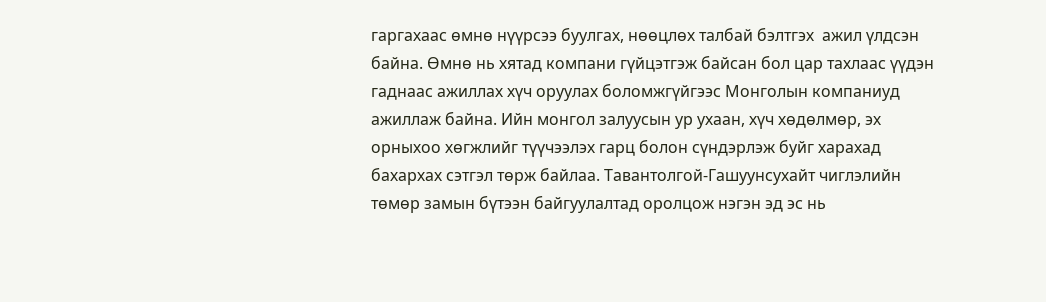гаргахаас өмнө нүүрсээ буулгах, нөөцлөх талбай бэлтгэх  ажил үлдсэн байна. Өмнө нь хятад компани гүйцэтгэж байсан бол цар тахлаас үүдэн гаднаас ажиллах хүч оруулах боломжгүйгээс Монголын компаниуд ажиллаж байна. Ийн монгол залуусын ур ухаан, хүч хөдөлмөр, эх орныхоо хөгжлийг түүчээлэх гарц болон сүндэрлэж буйг харахад бахархах сэтгэл төрж байлаа. Тавантолгой-Гашуунсухайт чиглэлийн төмөр замын бүтээн байгуулалтад оролцож нэгэн эд эс нь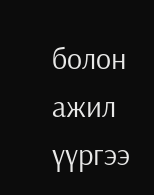болон ажил үүргээ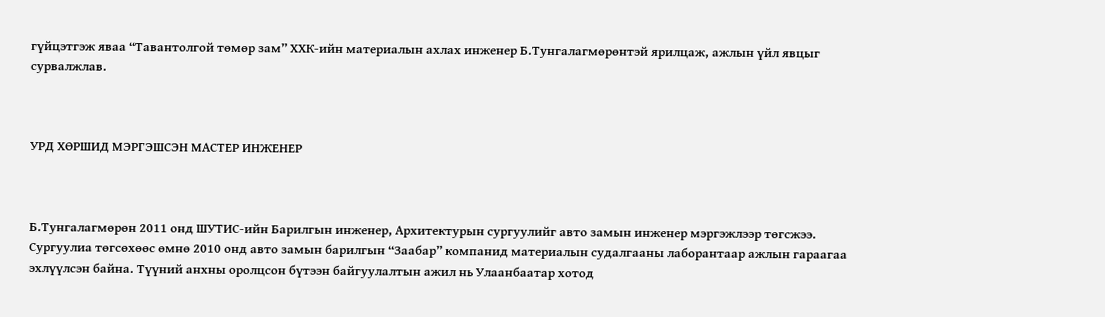гүйцэтгэж яваа “Тавантолгой төмөр зам” ХХК-ийн материалын ахлах инженер Б.Тунгалагмөрөнтэй ярилцаж, ажлын үйл явцыг сурвалжлав.



УРД ХӨРШИД МЭРГЭШСЭН МАСТЕР ИНЖЕНЕР



Б.Тунгалагмөрөн 2011 онд ШУТИС-ийн Барилгын инженер, Архитектурын сургуулийг авто замын инженер мэргэжлээр төгсжээ. Сургуулиа төгсөхөөс өмнө 2010 онд авто замын барилгын “Заабар” компанид материалын судалгааны лаборантаар ажлын гараагаа эхлүүлсэн байна. Түүний анхны оролцсон бүтээн байгуулалтын ажил нь Улаанбаатар хотод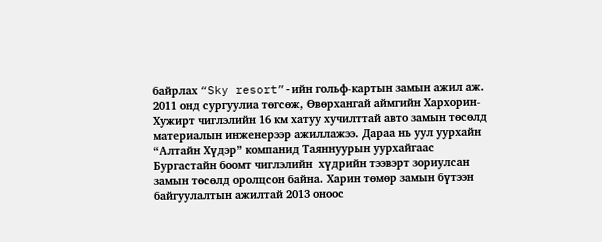байрлах “Sky resort”-ийн гольф-картын замын ажил аж. 2011 онд сургуулиа төгсөж, Өвөрхангай аймгийн Хархорин-Хужирт чиглэлийн 16 км хатуу хучилттай авто замын төсөлд материалын инженерээр ажиллажээ. Дараа нь уул уурхайн “Алтайн Хүдэр” компанид Таяннуурын уурхайгаас Бургастайн боомт чиглэлийн  хүдрийн тээвэрт зориулсан замын төсөлд оролцсон байна. Харин төмөр замын бүтээн байгуулалтын ажилтай 2013 оноос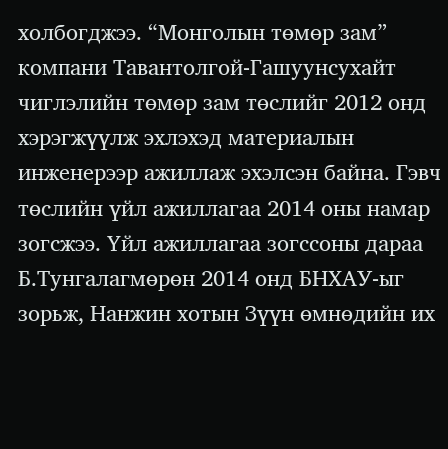холбогджээ. “Монголын төмөр зам” компани Тавантолгой-Гашуунсухайт чиглэлийн төмөр зам төслийг 2012 онд хэрэгжүүлж эхлэхэд материалын инженерээр ажиллаж эхэлсэн байна. Гэвч төслийн үйл ажиллагаа 2014 оны намар зогсжээ. Үйл ажиллагаа зогссоны дараа Б.Тунгалагмөрөн 2014 онд БНХАУ-ыг зорьж, Нанжин хотын Зүүн өмнөдийн их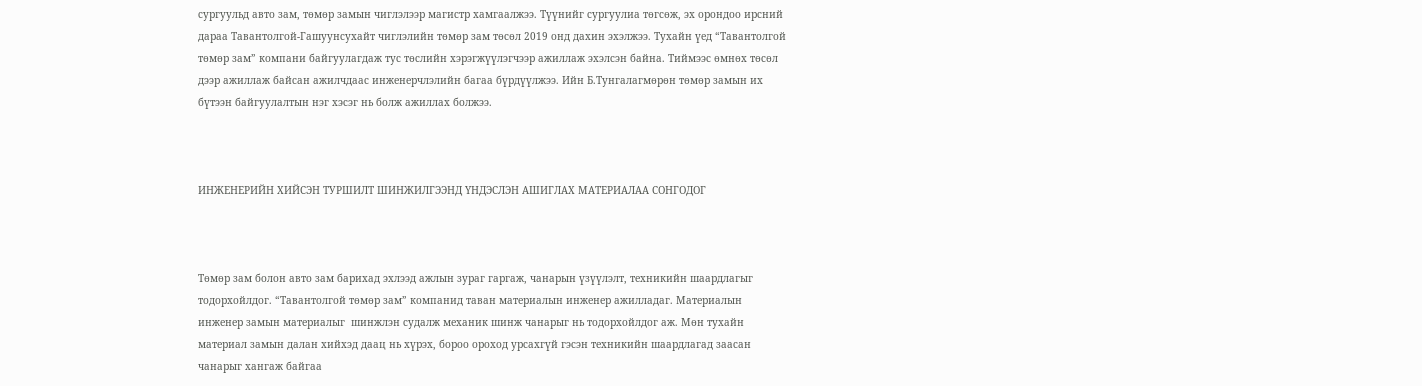сургуульд авто зам, төмөр замын чиглэлээр магистр хамгаалжээ. Түүнийг сургуулиа төгсөж, эх орондоо ирсний дараа Тавантолгой-Гашуунсухайт чиглэлийн төмөр зам төсөл 2019 онд дахин эхэлжээ. Тухайн үед “Тавантолгой төмөр зам” компани байгуулагдаж тус төслийн хэрэгжүүлэгчээр ажиллаж эхэлсэн байна. Тиймээс өмнөх төсөл дээр ажиллаж байсан ажилчдаас инженерчлэлийн багаа бүрдүүлжээ. Ийн Б.Тунгалагмөрөн төмөр замын их бүтээн байгуулалтын нэг хэсэг нь болж ажиллах болжээ.



ИНЖЕНЕРИЙН ХИЙСЭН ТУРШИЛТ ШИНЖИЛГЭЭНД ҮНДЭСЛЭН АШИГЛАХ МАТЕРИАЛАА СОНГОДОГ



Төмөр зам болон авто зам барихад эхлээд ажлын зураг гаргаж, чанарын үзүүлэлт, техникийн шаардлагыг тодорхойлдог. “Тавантолгой төмөр зам” компанид таван материалын инженер ажилладаг. Материалын инженер замын материалыг  шинжлэн судалж механик шинж чанарыг нь тодорхойлдог аж. Мөн тухайн материал замын далан хийхэд даац нь хүрэх, бороо ороход урсахгүй гэсэн техникийн шаардлагад заасан чанарыг хангаж байгаа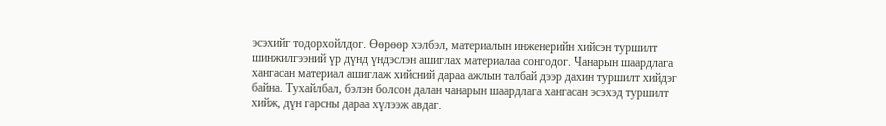эсэхийг тодорхойлдог. Өөрөөр хэлбэл, материалын инженерийн хийсэн туршилт шинжилгээний үр дүнд үндэслэн ашиглах материалаа сонгодог. Чанарын шаардлага хангасан материал ашиглаж хийсний дараа ажлын талбай дээр дахин туршилт хийдэг байна. Тухайлбал, бэлэн болсон далан чанарын шаардлага хангасан эсэхэд туршилт хийж, дүн гарсны дараа хүлээж авдаг.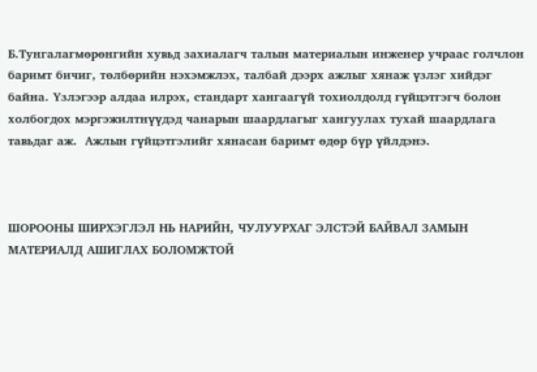Б.Тунгалагмөрөнгийн хувьд захиалагч талын материалын инженер учраас голчлон баримт бичиг, төлбөрийн нэхэмжлэх, талбай дээрх ажлыг хянаж үзлэг хийдэг байна. Үзлэгээр алдаа илрэх, стандарт хангаагүй тохиолдолд гүйцэтгэгч болон холбогдох мэргэжилтнүүдэд чанарын шаардлагыг хангуулах тухай шаардлага тавьдаг аж.  Ажлын гүйцэтгэлийг хянасан баримт өдөр бүр үйлдэнэ.



ШОРООНЫ ШИРХЭГЛЭЛ НЬ НАРИЙН, ЧУЛУУРХАГ ЭЛСТЭЙ БАЙВАЛ ЗАМЫН МАТЕРИАЛД АШИГЛАХ БОЛОМЖТОЙ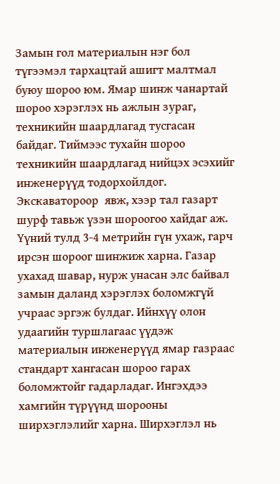Замын гол материалын нэг бол түгээмэл тархацтай ашигт малтмал буюу шороо юм. Ямар шинж чанартай шороо хэрэглэх нь ажлын зураг, техникийн шаардлагад тусгасан байдаг. Тиймээс тухайн шороо техникийн шаардлагад нийцэх эсэхийг инженерүүд тодорхойлдог. Экскаватороор  явж, хээр тал газарт шурф тавьж үзэн шороогоо хайдаг аж. Үүний тулд 3-4 метрийн гүн ухаж, гарч ирсэн шороог шинжиж харна. Газар ухахад шавар, нурж унасан элс байвал замын даланд хэрэглэх боломжгүй учраас эргэж булдаг. Ийнхүү олон удаагийн туршлагаас үүдэж материалын инженерүүд ямар газраас стандарт хангасан шороо гарах боломжтойг гадарладаг. Ингэхдээ хамгийн түрүүнд шорооны ширхэглэлийг харна. Ширхэглэл нь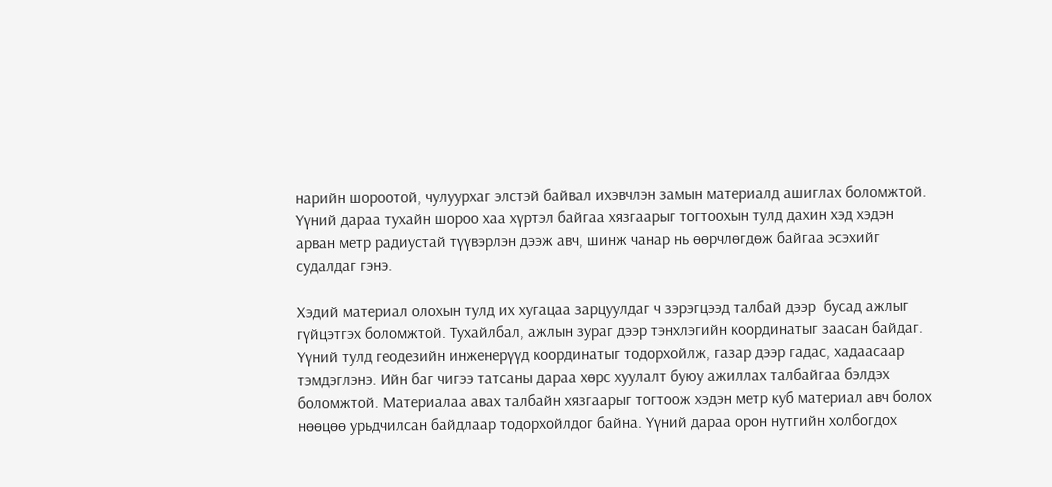нарийн шороотой, чулуурхаг элстэй байвал ихэвчлэн замын материалд ашиглах боломжтой. Үүний дараа тухайн шороо хаа хүртэл байгаа хязгаарыг тогтоохын тулд дахин хэд хэдэн арван метр радиустай түүвэрлэн дээж авч, шинж чанар нь өөрчлөгдөж байгаа эсэхийг судалдаг гэнэ.

Хэдий материал олохын тулд их хугацаа зарцуулдаг ч зэрэгцээд талбай дээр  бусад ажлыг гүйцэтгэх боломжтой. Тухайлбал, ажлын зураг дээр тэнхлэгийн координатыг заасан байдаг. Үүний тулд геодезийн инженерүүд координатыг тодорхойлж, газар дээр гадас, хадаасаар тэмдэглэнэ. Ийн баг чигээ татсаны дараа хөрс хуулалт буюу ажиллах талбайгаа бэлдэх боломжтой. Материалаа авах талбайн хязгаарыг тогтоож хэдэн метр куб материал авч болох нөөцөө урьдчилсан байдлаар тодорхойлдог байна. Үүний дараа орон нутгийн холбогдох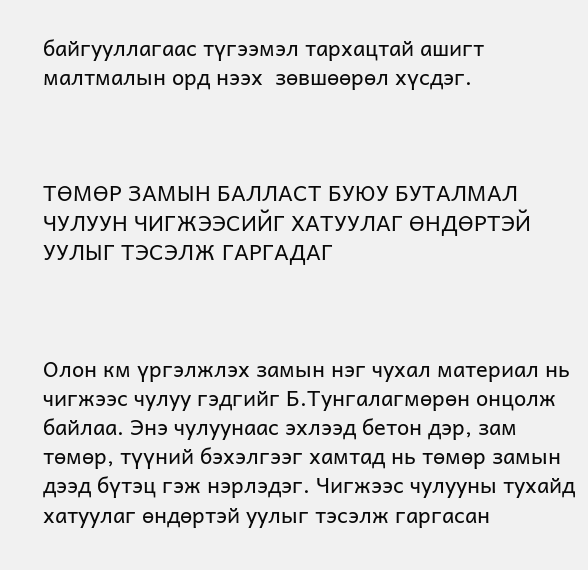байгууллагаас түгээмэл тархацтай ашигт малтмалын орд нээх  зөвшөөрөл хүсдэг.



ТӨМӨР ЗАМЫН БАЛЛАСТ БУЮУ БУТАЛМАЛ ЧУЛУУН ЧИГЖЭЭСИЙГ ХАТУУЛАГ ӨНДӨРТЭЙ УУЛЫГ ТЭСЭЛЖ ГАРГАДАГ



Олон км үргэлжлэх замын нэг чухал материал нь чигжээс чулуу гэдгийг Б.Тунгалагмөрөн онцолж байлаа. Энэ чулуунаас эхлээд бетон дэр, зам төмөр, түүний бэхэлгээг хамтад нь төмөр замын  дээд бүтэц гэж нэрлэдэг. Чигжээс чулууны тухайд хатуулаг өндөртэй уулыг тэсэлж гаргасан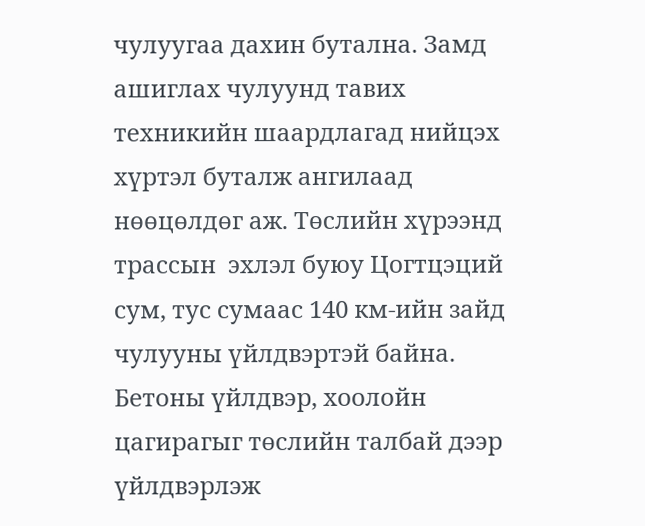чулуугаа дахин бутална. Замд ашиглах чулуунд тавих техникийн шаардлагад нийцэх хүртэл буталж ангилаад нөөцөлдөг аж. Төслийн хүрээнд трассын  эхлэл буюу Цогтцэций сум, тус сумаас 140 км-ийн зайд чулууны үйлдвэртэй байна. Бетоны үйлдвэр, хоолойн цагирагыг төслийн талбай дээр  үйлдвэрлэж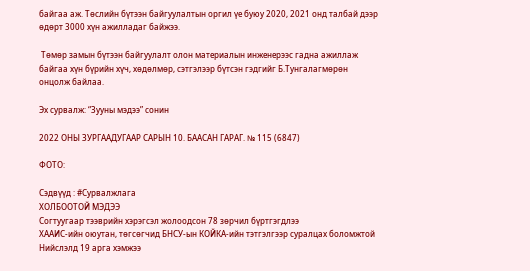байгаа аж. Төслийн бүтээн байгуулалтын оргил үе буюу 2020, 2021 онд талбай дээр өдөрт 3000 хүн ажилладаг байжээ.

 Төмөр замын бүтээн байгуулалт олон материалын инженерээс гадна ажиллаж байгаа хүн бүрийн хүч, хөдөлмөр, сэтгэлээр бүтсэн гэдгийг Б.Тунгалагмөрөн онцолж байлаа.

Эх сурвалж: “Зууны мэдээ” сонин

2022 ОНЫ ЗУРГААДУГААР САРЫН 10. БААСАН ГАРАГ. № 115 (6847)

ФОТО:

Сэдвүүд : #Сурвалжлага
ХОЛБООТОЙ МЭДЭЭ
Согтуугаар тээврийн хэрэгсэл жолоодсон 78 зөрчил бүртгэгдлээ
ХААИС-ийн оюутан, төгсөгчид БНСУ-ын КОЙКА-ийн тэтгэлгээр суралцах боломжтой
Нийслэлд 19 арга хэмжээ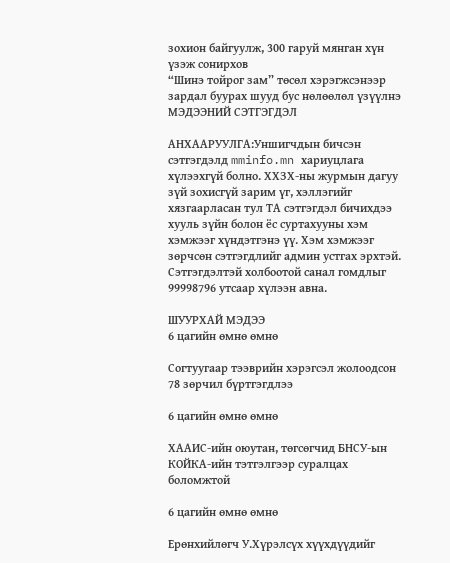зохион байгуулж, 300 гаруй мянган хүн үзэж сонирхов
“Шинэ тойрог зам” төсөл хэрэгжсэнээр зардал буурах шууд бус нөлөөлөл үзүүлнэ
МЭДЭЭНИЙ СЭТГЭГДЭЛ

АНХААРУУЛГА:Уншигчдын бичсэн сэтгэгдэлд mminfo.mn хариуцлага хүлээхгүй болно. ХХЗХ-ны журмын дагуу зүй зохисгүй зарим үг, хэллэгийг хязгаарласан тул ТА сэтгэгдэл бичихдээ хууль зүйн болон ёс суртахууны хэм хэмжээг хүндэтгэнэ үү. Хэм хэмжээг зөрчсөн сэтгэгдлийг админ устгах эрхтэй. Сэтгэгдэлтэй холбоотой санал гомдлыг 99998796 утсаар хүлээн авна.

ШУУРХАЙ МЭДЭЭ
6 цагийн өмнө өмнө

Согтуугаар тээврийн хэрэгсэл жолоодсон 78 зөрчил бүртгэгдлээ

6 цагийн өмнө өмнө

ХААИС-ийн оюутан, төгсөгчид БНСУ-ын КОЙКА-ийн тэтгэлгээр суралцах боломжтой

6 цагийн өмнө өмнө

Ерөнхийлөгч У.Хүрэлсүх хүүхдүүдийг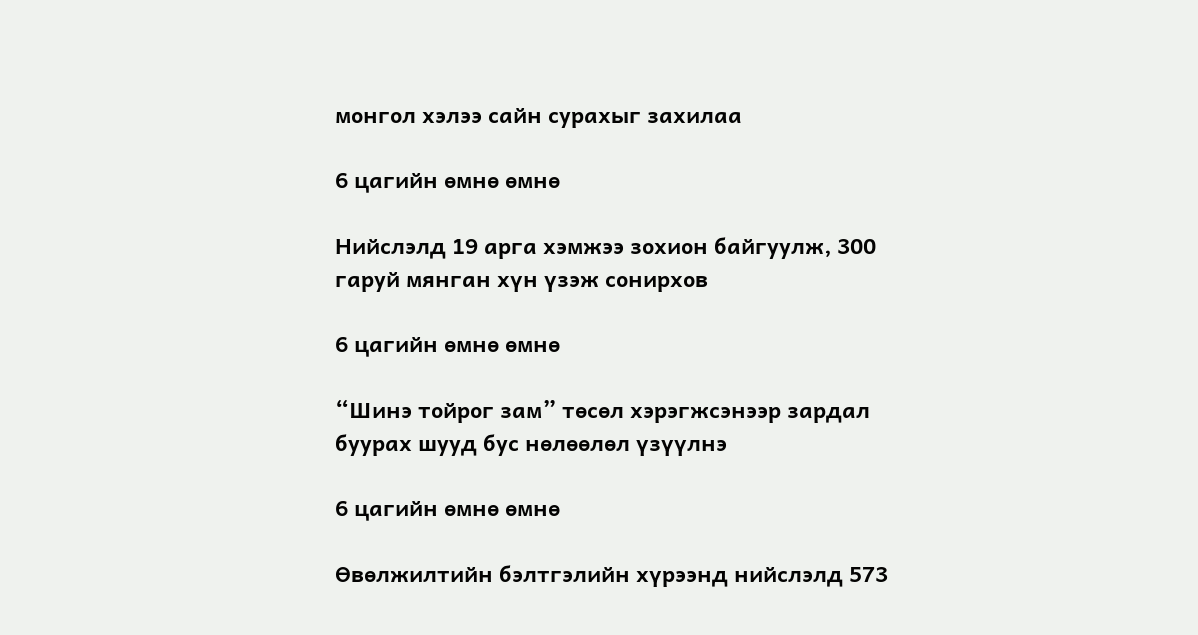монгол хэлээ сайн сурахыг захилаа

6 цагийн өмнө өмнө

Нийслэлд 19 арга хэмжээ зохион байгуулж, 300 гаруй мянган хүн үзэж сонирхов

6 цагийн өмнө өмнө

“Шинэ тойрог зам” төсөл хэрэгжсэнээр зардал буурах шууд бус нөлөөлөл үзүүлнэ

6 цагийн өмнө өмнө

Өвөлжилтийн бэлтгэлийн хүрээнд нийслэлд 573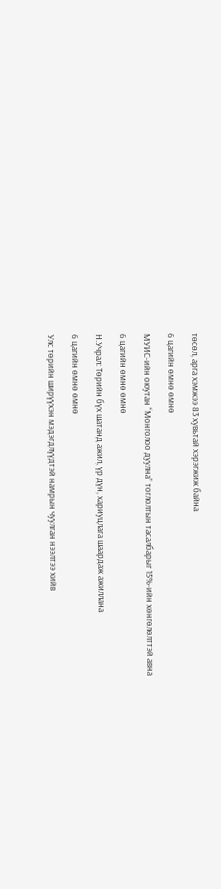төсөл, арга хэмжээ 83 хувьтай хэрэгжиж байна

6 цагийн өмнө өмнө

МУИС-ийн оюутан “Монголоо дуулна” тоглолтын тасалбарыг 15%-ийн хөнгөлөлттэй авна

6 цагийн өмнө өмнө

Н.Учрал: Төрийн бүх шатанд ажил, үр дүн, хариуцлага шаардаж ажиллана

6 цагийн өмнө өмнө

Улс төрийн ширүүхэн мэдэгдлүүдтэй намрын чуулган нээлтээ хийв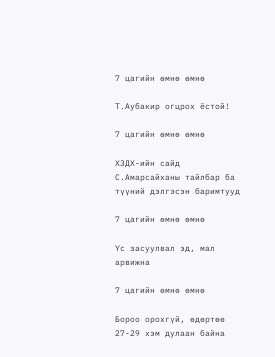7 цагийн өмнө өмнө

Т.Аубакир огцрох ёстой!

7 цагийн өмнө өмнө

ХЗДХ-ийн сайд С.Амарсайханы тайлбар ба түүний дэлгэсэн баримтууд

7 цагийн өмнө өмнө

Үс засуулвал эд, мал арвижна

7 цагийн өмнө өмнө

Бороо орохгүй, өдөртөө 27-29 хэм дулаан байна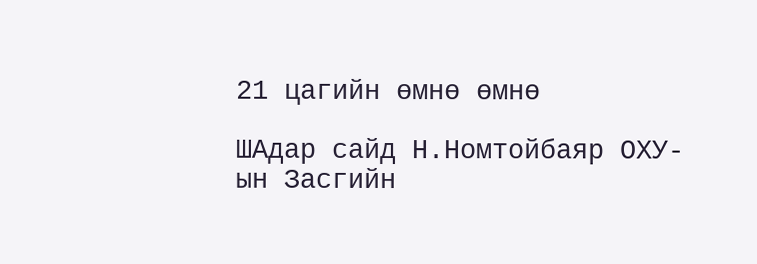21 цагийн өмнө өмнө

ШАдар сайд Н.Номтойбаяр ОХУ-ын Засгийн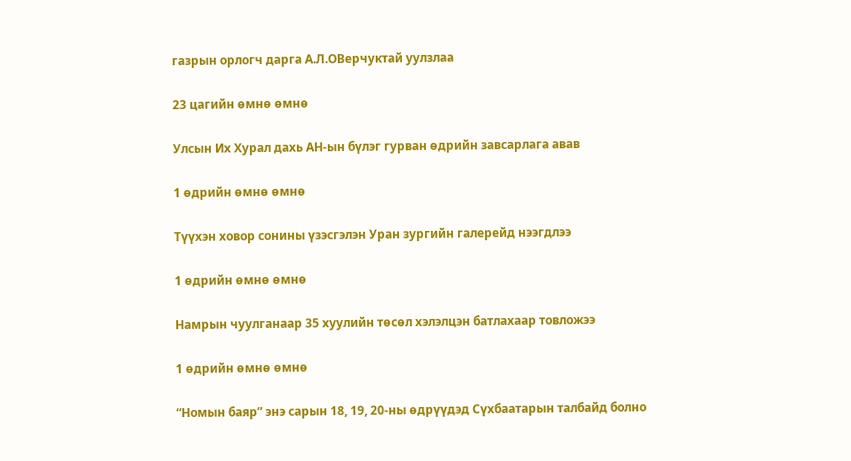газрын орлогч дарга А.Л.ОВерчуктай уулзлаа

23 цагийн өмнө өмнө

Улсын Их Хурал дахь АН-ын бүлэг гурван өдрийн завсарлага авав

1 өдрийн өмнө өмнө

Түүхэн ховор сонины үзэсгэлэн Уран зургийн галерейд нээгдлээ

1 өдрийн өмнө өмнө

Намрын чуулганаар 35 хуулийн төсөл хэлэлцэн батлахаар товложээ

1 өдрийн өмнө өмнө

“Номын баяр” энэ сарын 18, 19, 20-ны өдрүүдэд Сүхбаатарын талбайд болно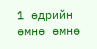1 өдрийн өмнө өмнө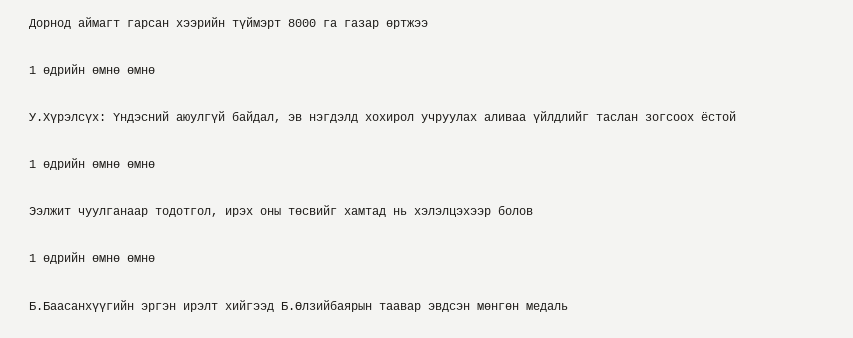Дорнод аймагт гарсан хээрийн түймэрт 8000 га газар өртжээ

1 өдрийн өмнө өмнө

У.Хүрэлсүх: Үндэсний аюулгүй байдал, эв нэгдэлд хохирол учруулах аливаа үйлдлийг таслан зогсоох ёстой

1 өдрийн өмнө өмнө

Ээлжит чуулганаар тодотгол, ирэх оны төсвийг хамтад нь хэлэлцэхээр болов

1 өдрийн өмнө өмнө

Б.Баасанхүүгийн эргэн ирэлт хийгээд Б.Өлзийбаярын таавар эвдсэн мөнгөн медаль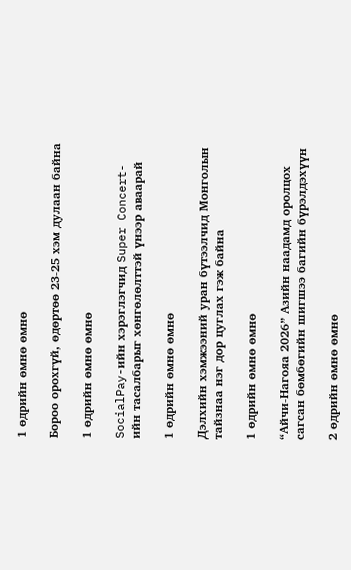1 өдрийн өмнө өмнө

Бороо орохгүй, өдөртөө 23-25 хэм дулаан байна

1 өдрийн өмнө өмнө

SocialPay-ийн хэрэглэгчид Super Concert-ийн тасалбарыг хөнгөлөлттэй үнээр аваарай

1 өдрийн өмнө өмнө

Дэлхийн хэмжээний уран бүтээлчид Монголын тайзнаа нэг дор цуглах гэж байна

1 өдрийн өмнө өмнө

“Айчи-Нагояа 2026” Азийн наадамд оролцох сагсан бөмбөгийн шигшээ багийн бүрэлдэхүүн

2 өдрийн өмнө өмнө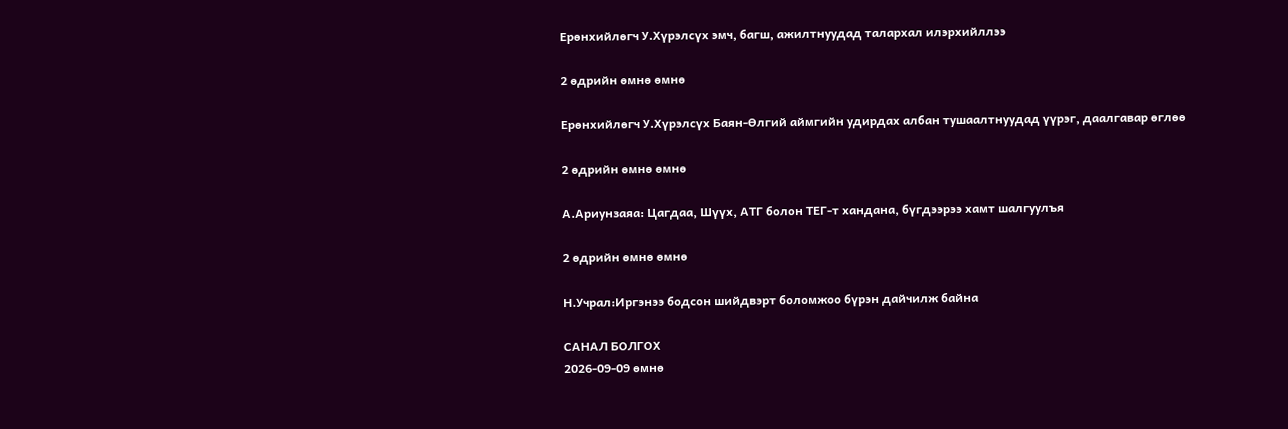Ерөнхийлөгч У.Хүрэлсүх эмч, багш, ажилтнуудад талархал илэрхийллээ

2 өдрийн өмнө өмнө

Ерөнхийлөгч У.Хүрэлсүх Баян-Өлгий аймгийн удирдах албан тушаалтнуудад үүрэг, даалгавар өглөө

2 өдрийн өмнө өмнө

А.Ариунзаяа: Цагдаа, Шүүх, АТГ болон ТЕГ-т хандана, бүгдээрээ хамт шалгуулъя

2 өдрийн өмнө өмнө

Н.Учрал:Иргэнээ бодсон шийдвэрт боломжоо бүрэн дайчилж байна

САНАЛ БОЛГОХ
2026-09-09 өмнө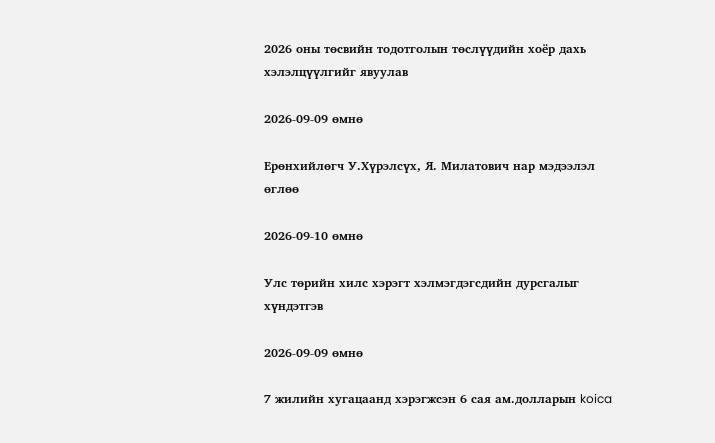2026 оны төсвийн тодотголын төслүүдийн хоёр дахь хэлэлцүүлгийг явуулав

2026-09-09 өмнө

Ерөнхийлөгч У.Хүрэлсүх, Я. Милатович нар мэдээлэл өглөө

2026-09-10 өмнө

Улс төрийн хилс хэрэгт хэлмэгдэгсдийн дурсгалыг хүндэтгэв

2026-09-09 өмнө

7 жилийн хугацаанд хэрэгжсэн 6 сая ам.долларын koica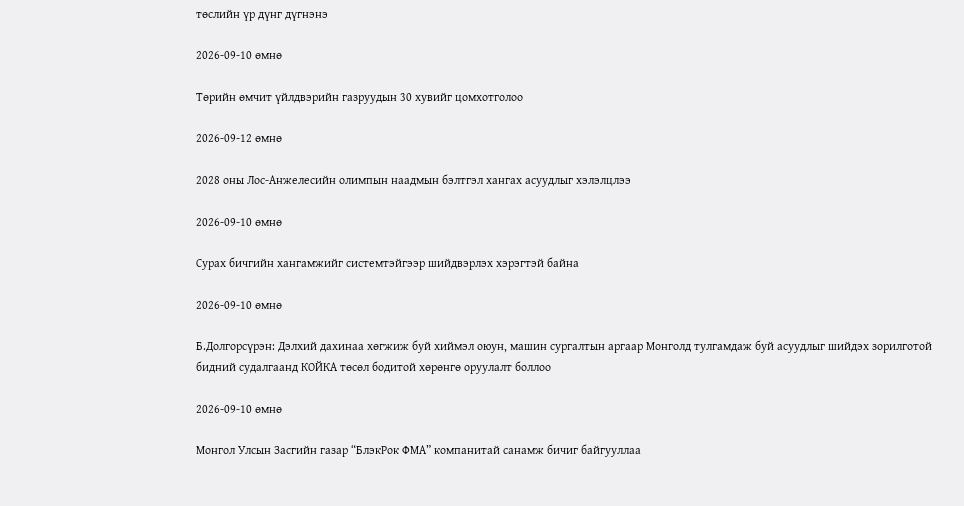төслийн үр дүнг дүгнэнэ

2026-09-10 өмнө

Төрийн өмчит үйлдвэрийн газруудын 30 хувийг цомхотголоо

2026-09-12 өмнө

2028 оны Лос-Анжелесийн олимпын наадмын бэлтгэл хангах асуудлыг хэлэлцлээ

2026-09-10 өмнө

Сурах бичгийн хангамжийг системтэйгээр шийдвэрлэх хэрэгтэй байна

2026-09-10 өмнө

Б.Долгорсүрэн: Дэлхий дахинаа хөгжиж буй хиймэл оюун, машин сургалтын аргаар Монголд тулгамдаж буй асуудлыг шийдэх зорилготой бидний судалгаанд КОЙКА төсөл бодитой хөрөнгө оруулалт боллоо

2026-09-10 өмнө

Монгол Улсын Засгийн газар “БлэкРок ФМА” компанитай санамж бичиг байгууллаа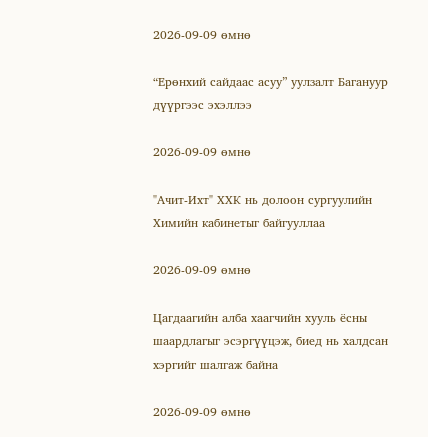2026-09-09 өмнө

“Ерөнхий сайдаас асуу” уулзалт Багануур дүүргээс эхэллээ

2026-09-09 өмнө

"Ачит-Ихт" ХХК нь долоон сургуулийн Химийн кабинетыг байгууллаа

2026-09-09 өмнө

Цагдаагийн алба хаагчийн хууль ёсны шаардлагыг эсэргүүцэж, биед нь халдсан хэргийг шалгаж байна

2026-09-09 өмнө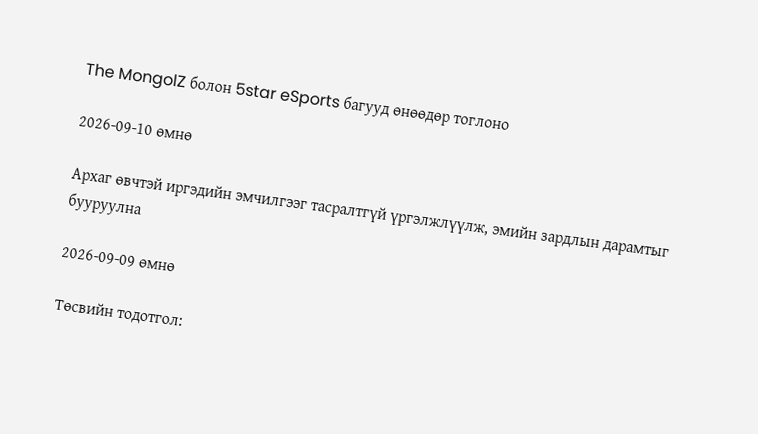The MongolZ болон 5star eSports багууд өнөөдөр тоглоно

2026-09-10 өмнө

Архаг өвчтэй иргэдийн эмчилгээг тасралтгүй үргэлжлүүлж, эмийн зардлын дарамтыг бууруулна

2026-09-09 өмнө

Төсвийн тодотгол: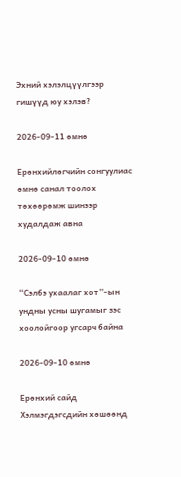Эхний хэлэлцүүлгээр гишүүд юу хэлэв?

2026-09-11 өмнө

Ерөнхийлөгчийн сонгуулиас өмнө санал тоолох төхөөрөмж шинээр худалдаж авна

2026-09-10 өмнө

“Сэлбэ ухаалаг хот”-ын ундны усны шугамыг зэс хоолойгоор угсарч байна

2026-09-10 өмнө

Ерөнхий сайд Хэлмэгдэгсдийн хөшөөнд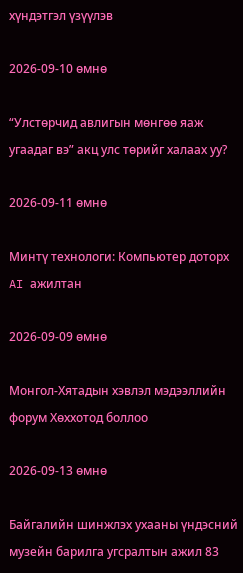хүндэтгэл үзүүлэв

2026-09-10 өмнө

“Улстөрчид авлигын мөнгөө яаж угаадаг вэ” акц улс төрийг халаах уу?

2026-09-11 өмнө

Минтү технологи: Компьютер доторх AI ажилтан

2026-09-09 өмнө

Монгол-Хятадын хэвлэл мэдээллийн форум Хөххотод боллоо

2026-09-13 өмнө

Байгалийн шинжлэх ухааны үндэсний музейн барилга угсралтын ажил 83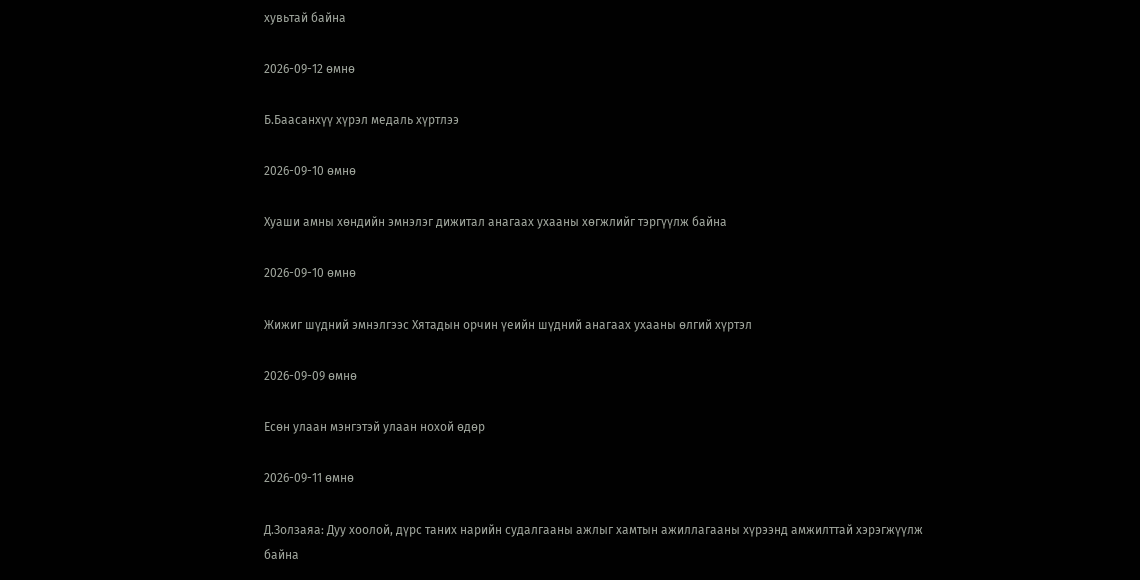хувьтай байна

2026-09-12 өмнө

Б.Баасанхүү хүрэл медаль хүртлээ

2026-09-10 өмнө

Хуаши амны хөндийн эмнэлэг дижитал анагаах ухааны хөгжлийг тэргүүлж байна

2026-09-10 өмнө

Жижиг шүдний эмнэлгээс Хятадын орчин үеийн шүдний анагаах ухааны өлгий хүртэл

2026-09-09 өмнө

Есөн улаан мэнгэтэй улаан нохой өдөр

2026-09-11 өмнө

Д.Золзаяа: Дуу хоолой, дүрс таних нарийн судалгааны ажлыг хамтын ажиллагааны хүрээнд амжилттай хэрэгжүүлж байна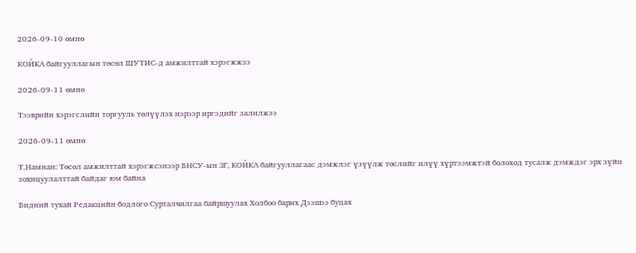2026-09-10 өмнө

КОЙКА байгууллагын төсөл ШУТИС-д амжилттай хэрэгжжээ

2026-09-11 өмнө

Тээврийн хэрэгслийн торгууль төлүүлэх нэрээр иргэдийг залилжээ

2026-09-11 өмнө

Т.Намнан: Төсөл амжилттай хэрэгжсэнээр БНСУ-ын ЗГ, КОЙКА байгууллагаас дэмжлэг үзүүлж төслийг илүү хүртээмжтэй болоход тусалж дэмждэг эрх зүйн зохицуулалттай байдаг юм байна

Бидний тухай Редакцийн бодлого Сурталчилгаа байршуулах Холбоо барих Дээшээ буцах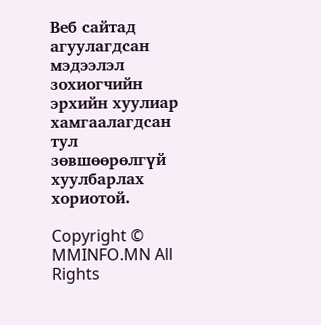Веб сайтад агуулагдсан мэдээлэл зохиогчийн эрхийн хуулиар хамгаалагдсан тул зөвшөөрөлгүй хуулбарлах хориотой.

Copyright © MMINFO.MN All Rights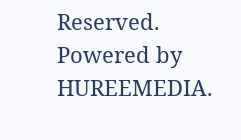Reserved. Powered by HUREEMEDIA.